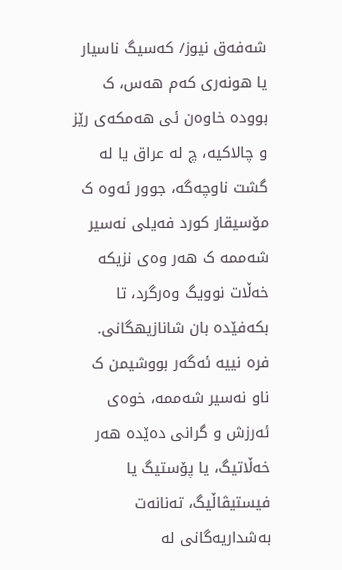شەفەق نیوز/ کەسیگ ناسیار یا هونەری کەم هەس، ک بوودە خاوەن ئی هەمکەی رێز و چالاکیە، چ لە عراق یا لە گشت ناوچەگە، جوور ئەوە ک مۆسیقار کورد فەیلی نەسیر شەممە ک هەر وەی نزیکە خەڵات نوویگ وەرگرد، تا بکەفێدە بان شانازیهگانی.
فرە نییە ئەگەر بووشیمن ک ناو نەسیر شەممە، خوەی ئەرزش و گرانی دەێدە هەر خەڵاتیگ، یا پۆستیگ یا فیستیڤاڵیگ، تەنانەت بەشداریەگانی لە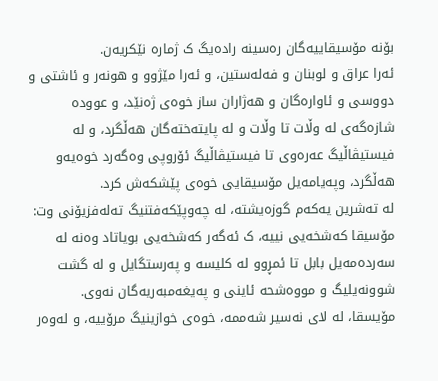بۆنە مۆسیقاییەگان رەسینە رادەیگ ک ژمارە نێکریەن.
ئەرا عراق و لوبنان و فەلەستین، و ئەرا مێژوو و هونەر و ئاشتی و دووسی و ئاوارەگان و هەژاران ساز خوەی ژەنێد، و عوودە شازەگەی لە وڵات تا وڵات و لە پایتەختەگان هەڵگرد، و لە فیستیڤاڵیگ عەرەوی تا فیستیڤاڵیگ ئۆروپی وەگەرد خوەیەو هەڵگرد، وپەیامەیل مۆسیقایی خوەی پێشکەش کرد.
لە تەشرین یەکەم گوزەیشتە، لە چەوپێکەفتنیگ تەلەفزیۆنی وت: مۆسیقا کەشخەیی نییە، ک ئەگەر کەشخەیی بویاتاد وەنە لە سەردەمەیل بابل تا ئمڕوو لە کلیسە و پەرستگایل و لە گشت شوونەیلیگ و مووەشحە ئاینی و پەیغەمبەریەگان نەوی.
مۆیسقا، لە لای نەسیر شەممە، خوەی خوازینیگ مرۆییە، و لەوەر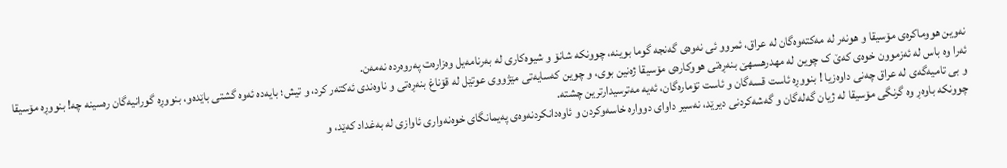نەوین هووماکرەی مۆسیقا و هونەر لە مەکتەوەگان لە عراق، ئمروو ئی نەوەی گەنجە گوما بوینە، چوونکە شانۆ و شیوەکاری لە بەرنامەیل وەزارەت پەروەردە نەمەن.
ئەرا وە باس لە ئەزموون خوەی کەێ ک چوین لە مهدرهسهێ بنەڕەتی هووکارەی مۆسیقا ژەنین بوی، و چوین کەسایەتی مێژووی عوتێل لە قۆناغ بنەڕەتی و ناوەندی ئەکتەر کرد، و تیش؛ بایەدە ئەوە گشتی باێدەو، بنووڕه گورانیەگان رەسینە چە! بنووڕە مۆسیقا و بی تامیەگەی لە عراق چەنی داوەزیا ! بنووڕە ئاست قسەگان و ئاست تۆمارەگان، ئەیە مەترسیدارترین چشتە.
چوونکە باوەڕ وە گرنگی مۆسیقا لە ژیان گەلەگان و گەشەکردنی دیرێد، نەسیر داوای دووارە خاسەوکردن و ئاوەدانکردنەوەی پەیمانگای خوەنەواری ئاوازی لە بەغداد کەێد، و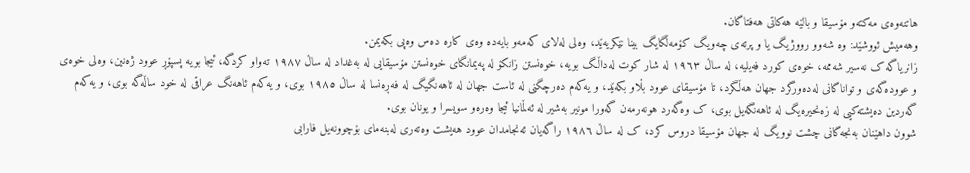هاتنەوەی مەکتەو مۆسیقا و بالێه هەکاتی هەفتاگان.
وهەمیش ئووشێد: وە شەوو رووژیگ یا و پرتەی چەویگ کۆمەڵگایگ بینا نێکریەێد، وەلی لەلای کەمەو بایەدە وەی کارە دەس وەپی بکەیمن.
زانریاگە ک نەسیر شەممە، خوەی کورد فەیلیە، لە ساڵ ١٩٦٣ لە شار کوت لەداڵگ بویە، خوەنستن زانکۆ لە پەیمانگای خوەنستن مۆسیقایی لە بەغداد لە ساڵ ١٩٨٧ تەواو کردگە، ئیجا بویە پسپۆڕ عوود ژەنین، وەلی خوەی و عوودەگەی و تواناگانی لەدەورگرد جهان هەڵگرد، تا مۆسیقای عوود بڵاو بکەێد، و یەکەم دەرچگنی لە ئاست جهان لە ئاهەنگیگ لە فەڕەنسا لە ساڵ ١٩٨٥ بوی، و یەکەم ئاهەنگ عراقی لە خود ساڵەگە بوی، و یەکەم گەردین دەیشتەکیی لە زەنحیرەیگ لە ئاهەنگەیل بوی، ک وەگەرد هونەرمەن گەورا مونیر بەشیر لە ئەڵمانیا ئیجا وەرەو سویسرا و یونان بوی.
شوون داهێنان بەنجەگانی چشت نوویگ لە جهان مۆسیقا دروس کرد، ک لە ساڵ ١٩٨٦ راگەیان ئەنجامدان عوود هەیشت وەتەری لەبنەمای بۆچوونەیل فارابی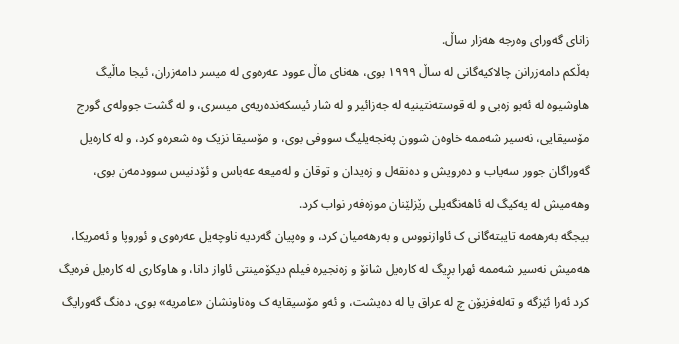زانای گەورای وەرجە هەزار ساڵ.
بەڵکم دامەزرانن چالاکیەگانی لە ساڵ ١٩٩٩ بوی، هەنای ماڵ عوود عەرەوی لە میسر دامەزران، ئیجا ماڵیگ هاوشیوە لە ئەبو زەبی و لە قوستەنتینیە لە جەزائیر و لە شار ئیسکەندەریەی میسری، و لە گشت جوولەی گورج مۆسیقایی، نەسیر شەممە خاوەن شوون پەنجەیلیگ سووفی بوی، و مۆسیقا نزیک وە شعرەو کرد، و لە کارەیل گەوراگان جوور سەیاب و دەرویش و دەنقەل و زەیدان و توقان و لەمیعە عەباس و ئۆدنیس سوودمەن بوی، وهەمیش لە یەکیگ لە ئاهەنگەیلی رێزلێنان موزەفەر نواب کرد.
بیجگە بەرهەمە تایبتەگانی ک ئاوازنووس و بەرهەمیان کرد، و وەپیان گەردیە ناوچەیل عەرەوی و ئوروپا و ئەمریکا، هەمیش نەسیر شەممە ئهرا بڕیگ لە کارەیل شانۆ و زەنجیرە فیلم دیکۆمینتی ئاواز دانا، و هاوکاری لە کارەیل فرەیگ کرد ئەرا ئێزگە و تەلەفزیۆن چ لە عراق یا لە دەیشت، و ئەو مۆسیقایە ک وەناونشان «عامریە» بوی، دەنگ گەورایگ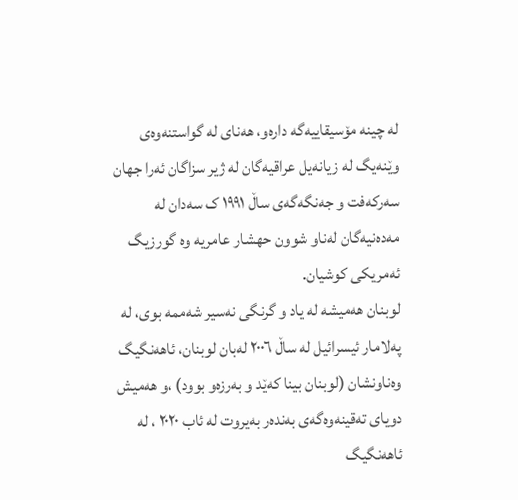لە چینە مۆسیقاییەگە دارەو، هەنای لە گواستنەوەی وێنەیگ لە زیانەیل عراقیەگان لە ژیر سزاگان ئەرا جهان سەرکەفت و جەنگەگەی ساڵ ١٩٩١ ک سەدان لە مەدەنیەگان لەناو شوون حهشار عامریە وە گورزیگ ئەمریکی کوشیان.
لوبنان هەمیشە لە یاد و گرنگی نەسیر شەممە بوی، لە پەلامار ئیسرائیل لە ساڵ ٢٠٠٦ لەبان لوبنان، ئاهەنگیگ وەناونشان (لوبنان بینا کەێد و بەرزەو بوود) ،و هەمیش دویای تەقینەوەگەی بەندەر بەیروت لە ئاب ٢٠٢٠ ، لە ئاهەنگیگ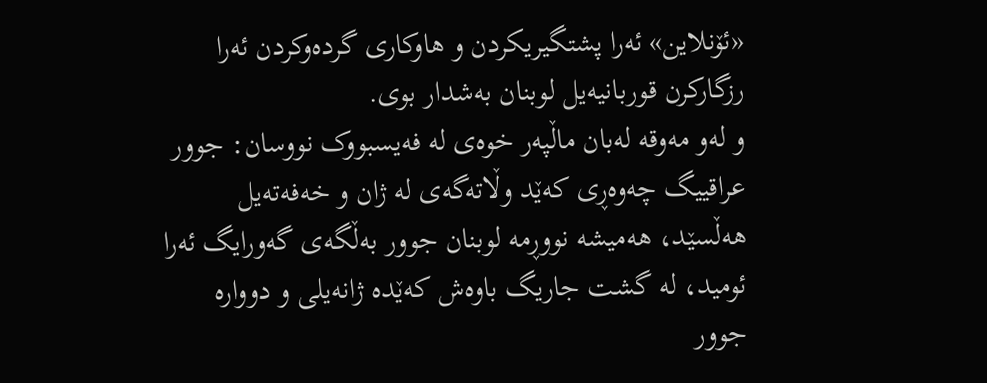«ئۆنلاین» ئەرا پشتگیریکردن و هاوکاری گردەوکردن ئەرا رزگارکرن قوربانیەیل لوبنان بەشدار بوی.
و لەو مەوقە لەبان ماڵپەر خوەی لە فەیسبووک نووسان: جوور عراقییگ چەوەڕی کەێد وڵاتەگەی لە ژان و خەفەتەیل هەڵسێد، هەمیشە نووڕمە لوبنان جوور بەڵگەی گەورایگ ئەرا ئومید، لە گشت جاریگ باوەش کەێدە ژانەیلی و دووارە جوور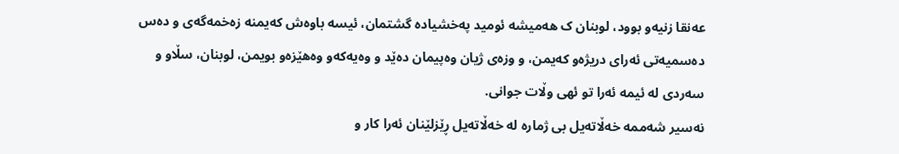عەنقا زنیەو بوود، لوبنان ک هەمیشە ئومید پەخشیادە گشتمان، ئیسە باوەش کەیمنە زەخمەگەی و دەس دەسمیەتی ئەرای دریژەو کەیمن، و وزەی ژیان وەپیمان دەێد و وەیەکەو وەهێزەو بویمن، لوبنان، سڵاو و سەردی لە ئیمە ئەرا تو ئهی وڵات جوانی.
نەسیر شەممە خەڵاتەیل بی ژمارە لە خەڵاتەیل ڕێزلێنان ئەرا کار و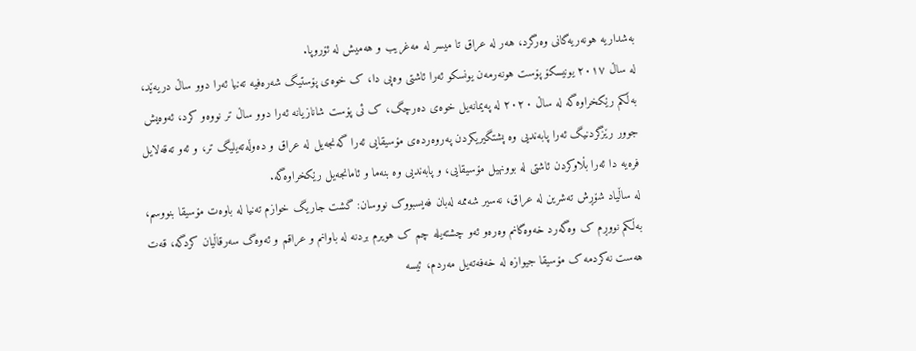بەشداریە هونەریەگانی وەرگرد، هەر لە عراق تا میسر لە مەغریب و هەمیش لە ئۆروپا.
لە ساڵ ٢٠١٧ یونیسکۆ پۆست هونەرمەن یونسکو ئەرا ئاشتی وەپی دا، ک خوەی پۆستیگ شەرەفیە تەنیا ئەرا دوو ساڵ دریەێد، بەڵکم رێکخراوەگە لە ساڵ ٢٠٢٠ لە پەیمانەیل خوەی دەرچگ، ک ئی پۆست شانازیانە ئەرا دوو ساڵ تر نووەو کرد، ئەوەیش جوور رێزگردنیگ ئەرا پابەندیی وە پشتگیریکردن پەروەردەی مۆسیقایی ئەرا گەنجەیل لە عراق و دەوڵەتەیلیگ تر، و ئەو تەقەلایل فرەیە دا ئەرا بڵاوکردن ئاشتی لە بوونهیل مۆسیقایی، و پابەندیی وە بنەما و ئامانجەیل رێکخراوەگە.
لە ساڵیاد شۆڕش تەشرین لە عراق، نەسیر شەممە لەبان فەیسبووک نووسان: گشت جاریگ خوازم تەنیا لە باوەت مۆسیقا بنووسم، بەڵکم نووڕم ک وەگەرد خەوەگانم وەرەو ئەو چشتەیلە چم ک هویرم بردنە لە باوانم و عراقم و ئەوەگ سەرقاڵیان کردگە، قەت هەست نەکردمە ک مۆسیقا جیوازە لە خەفەتەیل مەردم، ئیسه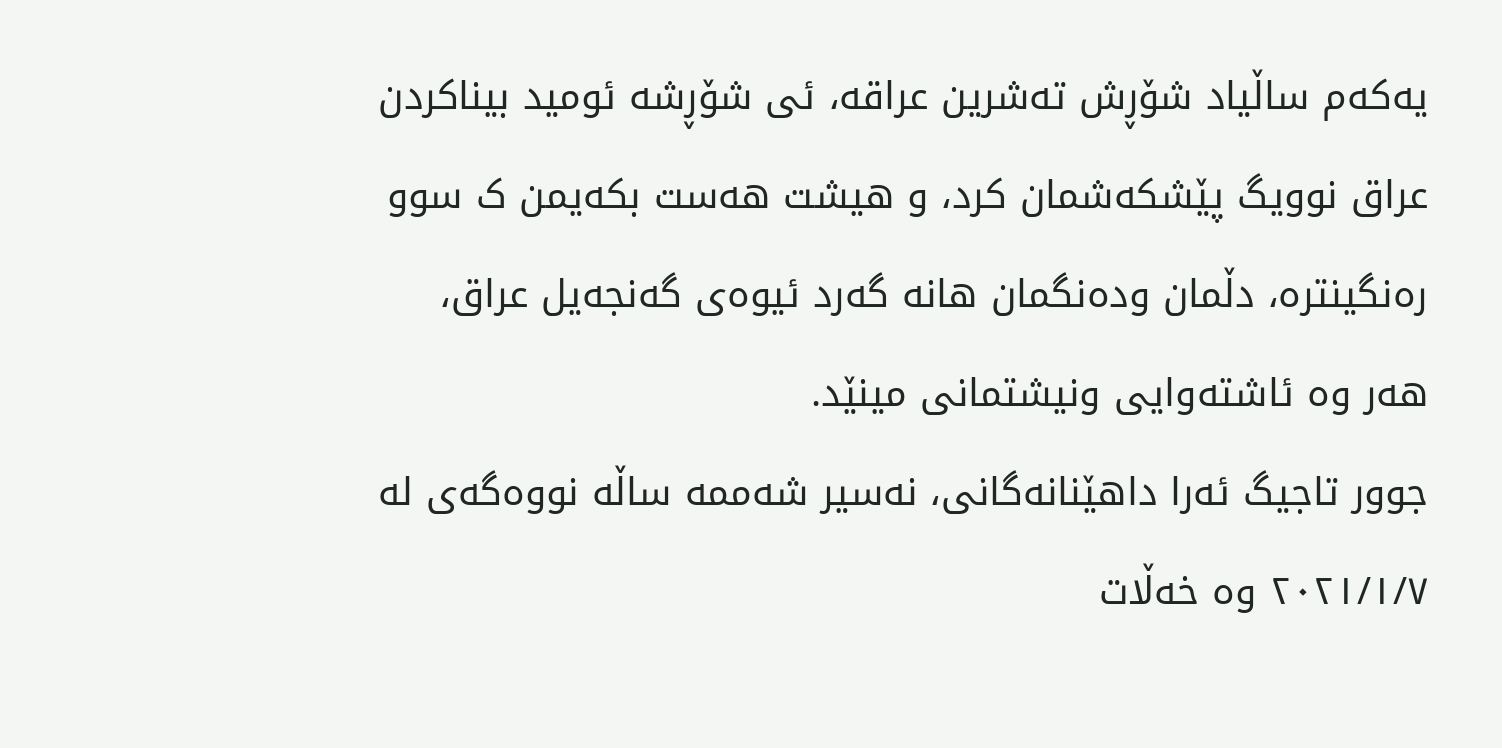یەکەم ساڵیاد شۆڕش تەشرین عراقە، ئی شۆڕشە ئومید بیناکردن عراق نوویگ پێشکەشمان کرد، و هیشت هەست بکەیمن ک سوو رەنگینترە، دڵمان ودەنگمان هانە گەرد ئیوەی گەنجەیل عراق، هەر وە ئاشتەوایی ونیشتمانی مینێد.
جوور تاجیگ ئەرا داهێنانەگانی، نەسیر شەممە ساڵە نووەگەی لە ٢٠٢١/١/٧ وە خەڵات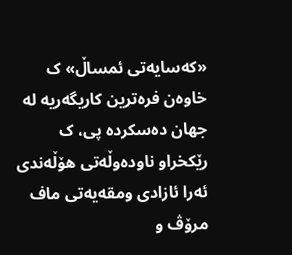«کەسایەتی ئمساڵ» ک خاوەن فرەترین کاریگەریە لە جهان دەسکردە پی، ک رێکخراو ناودەوڵەتی هۆڵەندی ئەرا ئازادی ومقەیەتی ماف مرۆڤ و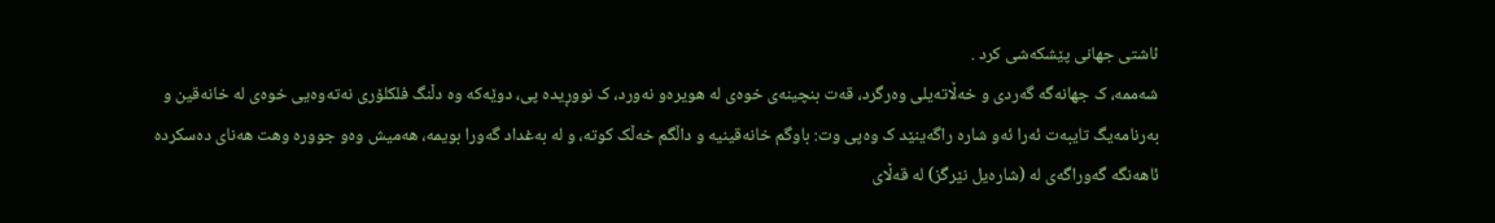ئاشتی جهانی پێشکەشی كرد .
شەممە، ک جهانەگە گەردی و خەڵاتەیلی وەرگرد، قەت بنچینەی خوەی لە هویرەو نەورد، ک نووڕیدە پی، دوێەکە وە دڵنگ فلکلۆری نەتەوەیی خوەی لە خانەقین و بەرنامەیگ تایبەت ئەرا ئەو شارە راگەینێد ک وەپی وت: باوگم خانەقینیە و داڵگم خەڵک کوتە، و لە بەغداد گەورا بویمە، هەمیش وەو جوورە وهت هەنای دەسکردە ئاهەنگە گەوراگەی له (شارەیل نێرگز) لە قەڵای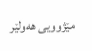مێژوویی هەولێر